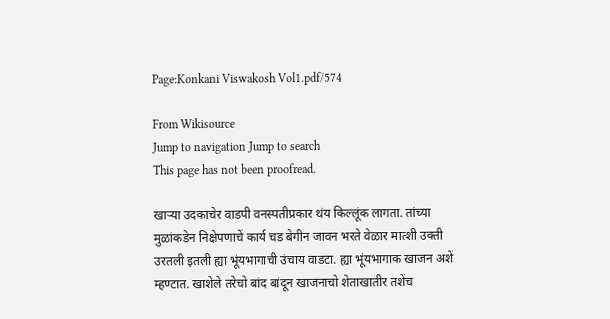Page:Konkani Viswakosh Vol1.pdf/574

From Wikisource
Jump to navigation Jump to search
This page has not been proofread.

खाऱ्या उदकाचेर वाडपी वनस्पतीप्रकार थंय किल्लूंक लागता. तांच्या मुळांकडेन निक्षेपणाचें कार्य चड बेगीन जावन भरते वेळार मात्शी उक्ती उरतली इतली ह्या भूंयभागाची उंचाय वाडटा. ह्या भूंयभागाक खाजन अशें म्हण्टात. खाशेले तरेचो बांद बांदून खाजनाचो शेताखातीर तशेंच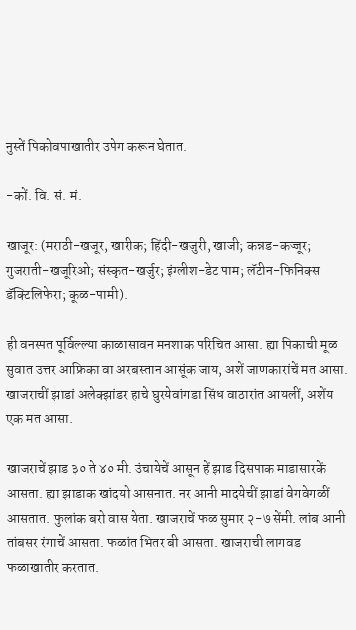नुस्तें पिकोवपाखातीर उपेग करून घेतात.

-कों. वि. सं. मं.

खाजूर: (मराठी-खजूर, खारीक; हिंदी-खजुरी, खाजी; कन्नड-कज्जूर; गुजराती-खजूरिओ; संस्कृत-खर्जुर; इंग्लीश-डेट पाम; लॅटीन-फिनिक्स डॅक्टिलिफेरा; कूळ-पामी).

ही वनस्पत पूर्विल्ल्या काळासावन मनशाक परिचित आसा. ह्या पिकाची मूळ सुवात उत्तर आफ्रिका वा अरबस्तान आसूंक जाय, अशें जाणकारांचें मत आसा. खाजराचीं झाडां अलेक्झांडर हाचे घुरयेवांगडा सिंध वाठारांत आयलीं, अशेंय एक मत आसा.

खाजराचें झाड ३० ते ४० मी. उंचायेचें आसून हें झाड दिसपाक माडासारकें आसता. ह्या झाडाक खांदयो आसनात. नर आनी मादयेचीं झाडां वेगवेगळीं आसतात. फुलांक बरो वास येता. खाजराचें फळ सुमार २-७ सेंमी. लांब आनी तांबसर रंगाचें आसता. फळांत भितर बी आसता. खाजराची लागवड फळाखातीर करतात.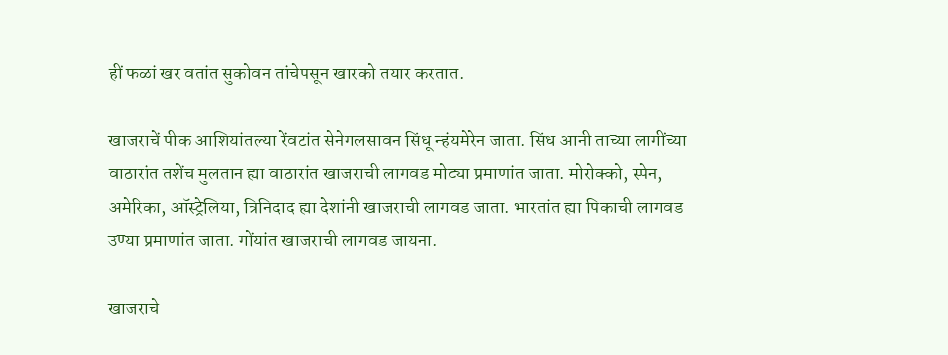हीं फळां खर वतांत सुकोवन तांचेपसून खारको तयार करतात.

खाजराचें पीक आशियांतल्या रेंवटांत सेनेगलसावन सिंधू न्हंयमेरेन जाता. सिंध आनी ताच्या लागींच्या वाठारांत तशेंच मुलतान ह्या वाठारांत खाजराची लागवड मोट्या प्रमाणांत जाता. मोरोक्को, स्पेन, अमेरिका, ऑस्ट्रेलिया, त्रिनिदाद ह्या देशांनी खाजराची लागवड जाता. भारतांत ह्या पिकाची लागवड उण्या प्रमाणांत जाता. गोंयांत खाजराची लागवड जायना.

खाजराचे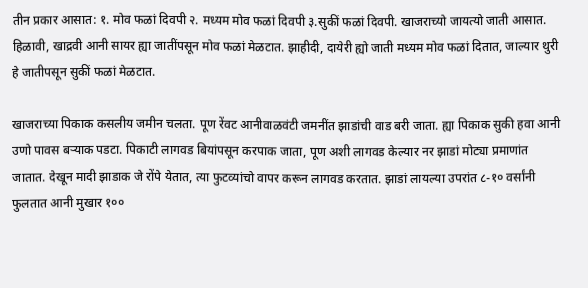तीन प्रकार आसात: १. मोव फळां दिवपी २. मध्यम मोव फळां दिवपी ३.सुकीं फळां दिवपी. खाजराच्यो जायत्यो जाती आसात. हिळावी, खाद्रवी आनी सायर ह्या जातींपसून मोव फळां मेळटात. झाहीदी, दायेरी ह्यो जाती मध्यम मोव फळां दितात, जाल्यार थुरी हे जातीपसून सुकीं फळां मेळटात.

खाजराच्या पिकाक कसलीय जमीन चलता. पूण रेंवट आनीवाळवंटी जमनींत झाडांची वाड बरी जाता. ह्या पिकाक सुकी हवा आनी उणो पावस बऱ्याक पडटा. पिकाटी लागवड बियांपसून करपाक जाता, पूण अशी लागवड केल्यार नर झाडां मोट्या प्रमाणांत जातात. देखून मादी झाडाक जे रोंपे येतात, त्या फुटव्यांचो वापर करून लागवड करतात. झाडां लायल्या उपरांत ८-१० वर्सांनी फुलतात आनी मुखार १००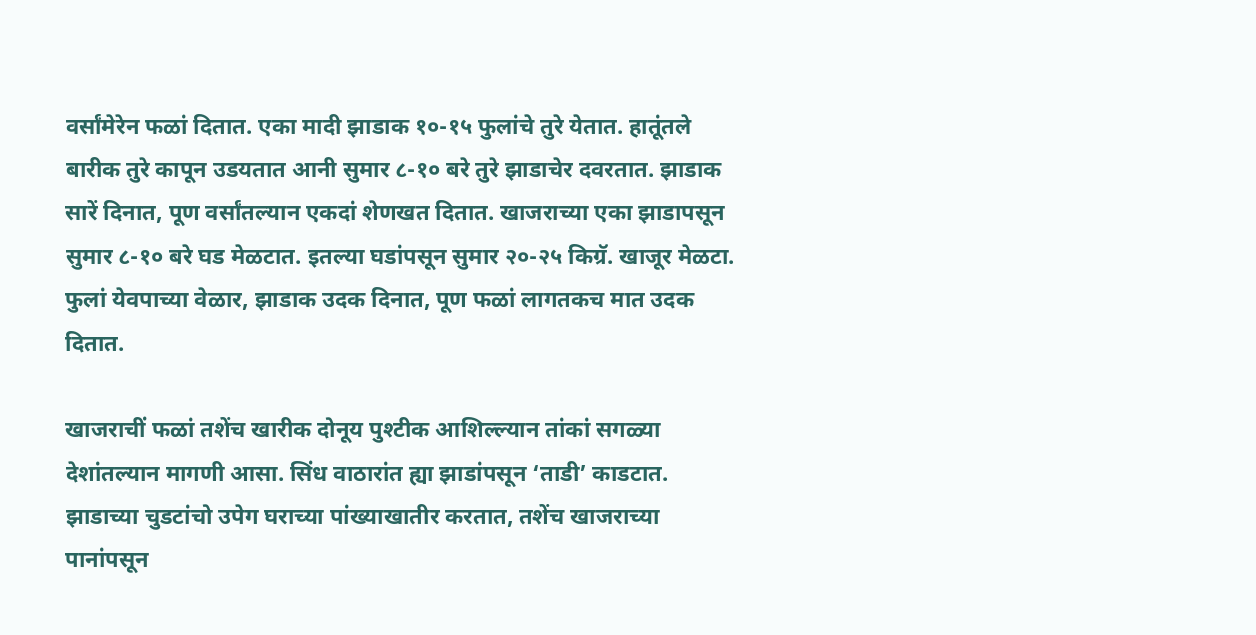वर्सांमेरेन फळां दितात. एका मादी झाडाक १०-१५ फुलांचे तुरे येतात. हातूंतले बारीक तुरे कापून उडयतात आनी सुमार ८-१० बरे तुरे झाडाचेर दवरतात. झाडाक सारें दिनात, पूण वर्सांतल्यान एकदां शेणखत दितात. खाजराच्या एका झाडापसून सुमार ८-१० बरे घड मेळटात. इतल्या घडांपसून सुमार २०-२५ किग्रॅ. खाजूर मेळटा. फुलां येवपाच्या वेळार, झाडाक उदक दिनात, पूण फळां लागतकच मात उदक दितात.

खाजराचीं फळां तशेंच खारीक दोनूय पुश्टीक आशिल्ल्यान तांकां सगळ्या देशांतल्यान मागणी आसा. सिंध वाठारांत ह्या झाडांपसून ‘ताडी’ काडटात. झाडाच्या चुडटांचो उपेग घराच्या पांख्याखातीर करतात, तशेंच खाजराच्या पानांपसून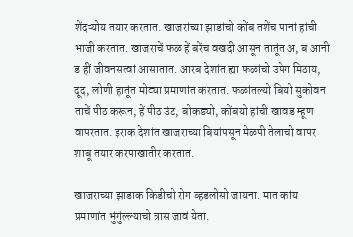शेंदऱ्योय तयार करतात. खाजरांच्या झाडांचो कोंब तशेंच पानां हांची भाजी करतात. खाजराचें फळ हें बरेंच वखदी आसून तातूंत अ, ब आनी ड हीं जीवनसत्वां आसातात. आरब देशांत ह्या फळांचो उपेग मिठाय, दूद, लोणी हातूंत मोट्या प्रमाणांत करतात. फळांतल्यो बियो सुकोवन ताचें पीठ करून, हें पीठ उंट, बोकड्यो, कोंबयो हांची खावड म्हूण वापरतात. इराक देशांत खाजराच्या बियांपसून मेळपी तेलाचो वापर शाबू तयार करपाखातीर करतात.

खाजराच्या झाडाक किडीचो रोग व्हडलोसो जायना. मात कांय प्रमाणांत भुंगुंल्ल्याचो त्रास जावं येता.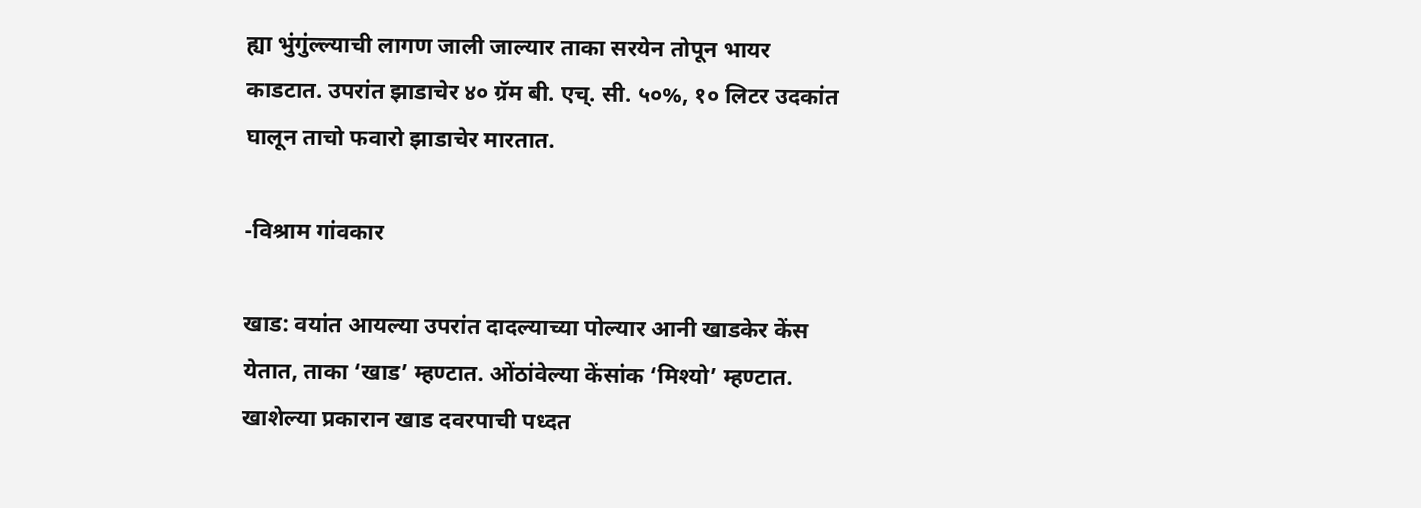ह्या भुंगुंल्ल्याची लागण जाली जाल्यार ताका सरयेन तोपून भायर काडटात. उपरांत झाडाचेर ४० ग्रॅम बी. एच्. सी. ५०%, १० लिटर उदकांत घालून ताचो फवारो झाडाचेर मारतात.

-विश्राम गांवकार

खाड: वयांत आयल्या उपरांत दादल्याच्या पोल्यार आनी खाडकेर केंस येतात, ताका ‘खाड’ म्हण्टात. ओंठांवेल्या केंसांक ‘मिश्यो’ म्हण्टात. खाशेल्या प्रकारान खाड दवरपाची पध्दत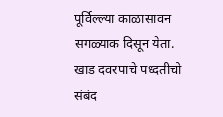पूर्विल्ल्या काळासावन सगळ्याक दिसून येता. खाड दवरपाचे पध्दतीचो संबंद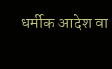धर्मीक आदेश वा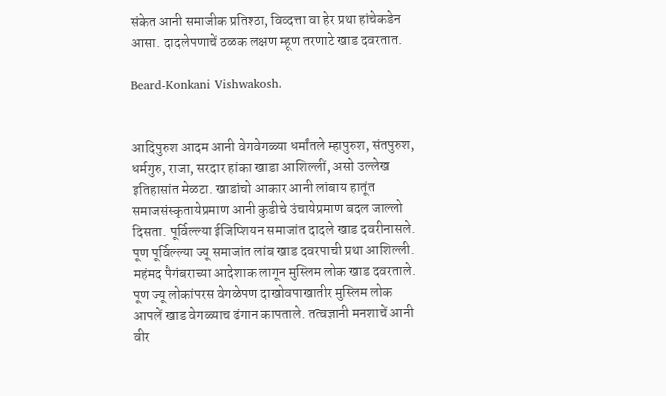संकेत आनी समाजीक प्रतिश्ठा, विव्दत्ता वा हेर प्रथा हांचेकडेन आसा. दादलेपणाचें ठळक लक्षण म्हूण तरणाटे खाड दवरतात.

Beard-Konkani Vishwakosh.


आदिपुरुश आदम आनी वेगवेगळ्या धर्मांतले म्हापुरुश, संतपुरुश, धर्मगुरु, राजा, सरदार हांका खाडा आशिल्लीं, असो उल्लेख इतिहासांत मेळटा. खाडांचो आकार आनी लांबाय हातूंत समाजसंस्कृतायेप्रमाण आनी कुडीचे उंचायेप्रमाण बदल जाल्लो दिसता. पूर्विल्ल्या ईजिप्शियन समाजांत दादले खाड दवरीनासले. पूण पूर्विल्ल्या ज्यू समाजांत लांब खाड दवरपाची प्रथा आशिल्ली. महंमद पैगंबराच्या आदेशाक लागून मुस्लिम लोक खाड दवरताले. पूण ज्यू लोकांपरस वेगळेपण दाखोवपाखातीर मुस्लिम लोक आपलें खाड वेगळ्याच ढंगान कापताले. तत्वज्ञानी मनशाचें आनी वीर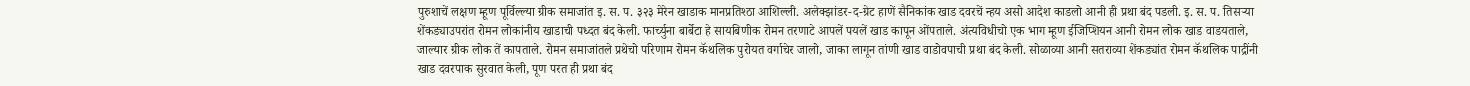पुरुशाचें लक्षण म्हूण पूर्विल्ल्या ग्रीक समाजांत इ. स. प. ३२३ मेरेन खाडाक मानप्रतिश्ठा आशिल्ली. अलेक्झांडर-द-ग्रेट हाणें सैनिकांक खाड दवरचें न्हय असो आदेश काडलो आनी ही प्रथा बंद पडली. इ. स. प. तिसऱ्या शेंकड्याउपरांत रोमन लोकांनीय खाडाची पध्दत बंद केली. फार्च्युना बार्बेटा हे सायबिणीक रोमन तरणाटे आपलें पयलें खाड कापून ओंपताले. अंत्यविधीचो एक भाग म्हूण ईजिप्शियन आनी रोमन लोक खाड वाडयताले, जाल्यार ग्रीक लोक तें कापताले. रोमन समाजांतले प्रथेचो परिणाम रोमन कॅथलिक पुरोयत वर्गाचेर जालो, जाका लागून तांणी खाड वाडोवपाची प्रथा बंद केली. सोळाव्या आनी सतराव्या शेंकड्यांत रोमन कॅथलिक पाद्रींनी खाड दवरपाक सुरवात केली, पूण परत ही प्रथा बंद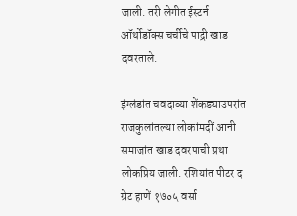जाली. तरी लेगीत ईस्टर्न ऑर्थोडॉक्स चर्चीचे पाद्री खाड दवरताले.

इंग्लंडांत चवदाव्या शेंकड्याउपरांत राजकुलांतल्या लोकांमदीं आनी समाजांत खाड दवरपाची प्रथा लोकप्रिय जाली. रशियांत पीटर द ग्रेट हाणें १७०५ वर्सा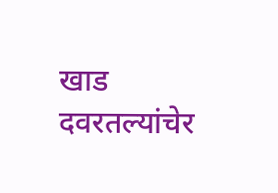खाड दवरतल्यांचेर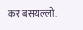कर बसयल्लो.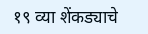१९ व्या शेंकड्याचे